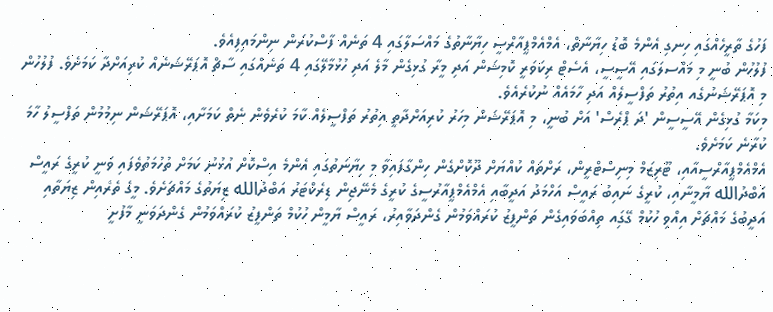ފަހުގެ ތާރީހެއްގައި ހިނގި އެންމެ ބޮޑު ހިޔާނާތް، އެމްއެމްޕީއާރްސީ ހިޔާނާތުގެ މައްސަލާގައި 4 ތަނެއް ފާސްކުރަން ނިންމައިފިއެވެ.
ފުލުހުން ބުނީ މި މައްސލަގައި އޭސީސީ، އެސެޓް ރިކަވަރީ ކޮމިޝަން އަދި މީރާ ގުޅިގެން މާލެ އަދި ހުޅުމާލޭގައި 4 ތަނެއްގައި ސާޗް އޮޕަރޭޝަނެއް ކުރިއަށްދާ ކަމަށެވެ. ފުލުހުން މި އޮޕަރޭޝަނުގެއ އިތުރު ތަފްސީލެއް އަދި ހާމައެއް ނުކުރެއެވެ.
މިކަމާ ގުޅިގެން އޭސީސީން 'ދަ ޕްރެސް' އަށް ބުނީ، މި އޮޕަރޭޝަން މިހަރު ކުރިއަށްދާތީ އިތުރު ތަފްސީލެއް ކާމަ ކުރެވެން ނެތް ކަމަށާއި، އޮޕަރޭޝަން ނިމުމުން ތަފްސީލު ހާމަ ކުރާނެ ކަމަށެވެ.
އެމްއެމްޕީއާރްސީއާއި، ޓޫރިޒަމް މިނިސްޓްރީން، ރަށްތައް ކުއްޔަށް ދޫކޮށްގެން ހިންގާފައިވާ މި ހިޔާނަތުގައި އެންމެ އިސްކޮށް އުޅުނު ކަމަށް ތުހުމަތުވެފައި ވަނީ ކުރީގެ ރައީސް އަބްދުالله ޔާމީނާއި، ކުރީގެ ނައިބު ރައީސް އަހްމަދު އަދީބާއި އެމްއެމްޕީއާރުސީގެ ކުރީގެ މެނޭޖިން ޑިރެކްޓަރު އަބްދުالله ޒިޔަތުގެ މައްޗަށެވެ. މީގެ ތެރެއިން ޒިޔަތާއި އަދީބުގެ މައްޗަށް އިއްވި ހުކުމް ގޭގަިއ ތިއްބަވައިގެން ތަންފީޒު ކުރައްވަމުން ގެންދަވާއިރު، ރައީސް ޔާމީން ހުކުމް ތަންފީޒު ކުރައްވަމުން ގެންދަވަނީ މާފުށީ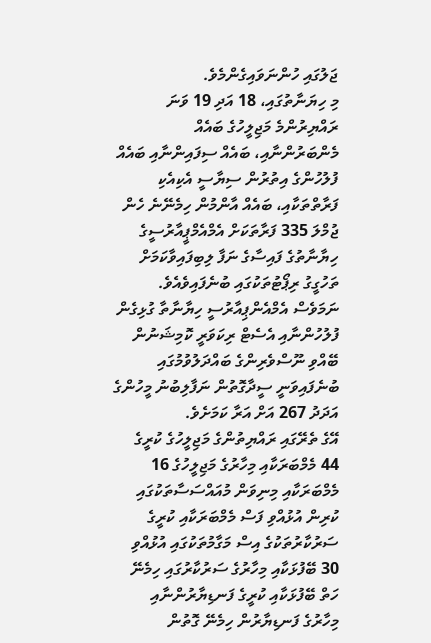ޖަލުގައި ހުންނަވައިގެންމެވެ.
މި ހިޔަނާތުގައި، 18 އަދި 19 ވަނަ ރައްޔިރުންމެ މަޖިލީހުގެ ބައެއް މެންބަރުންނާއި، ބައެއް ސިފައިންނާއި ބައެއް ފުލުހުންގެ އިތުރުން ސިޔާސީ އެކިއެކި ފަރާތްތަކާއި، ބައެއް އާންމުން ހިމެނޭނެ ހެން ޖުމްލަ 335 ފަރާތަކަށް އެމްއެމްޕީއާރުސީގެ ހިޔާނާތުގެ ފައިސާގެ ނަފާ ލިބިފައިވާކަމަށް ތަހުގީގު ރިޕޯޓުތަކުގައި ބުނެފައިވެއެވެ. ނަމަވެސް އެމްއެންޕިއާރުސީ ހިޔާނާތާ ގުޅިގެން ފުލުހުންނާއި އެސެޓް ރިކަވަރީ ކޮމިޝަނުން ބޭއްވި ނޫސްވެރިންގެ ބައްދަލުވުމުގައި ބުނެފައިވަނީ ސީދާގޮތުން ނަފާލިބުނު މީހުންގެ އަދަދު 267 އަށް އަރާ ކަމަށެވެ.
އޭގެ ތެރޭގައި ރައްޔިތުންގެ މަޖިލީހުގެ ކުރީގެ 44 މެމްބަރަކާއި މިހާރުގެ މަޖިލީހުގެ 16 މެމްބަރަކާއި މިނިވަން މުއައްސަސާތަކުގައި ކުރިން އުޅުއްވި ފަސް މެމްބަރަކާއި ކުރީގެ ސަރުކާރުތަކުގެ އިސް މަގާމުތަކުގައި އުޅުއްވި 30 ބޭފުޅަކާއި މިހާރުގެ ސަރުކާރުގައި ހިމެނޭ ހަތް ބޭފުޅަކާއި ކުރީގެ ފަނޑިޔާރުންނާއި މިހާރުގެ ފަނޑިޔާރުން ހިމެނޭ ގޮތުން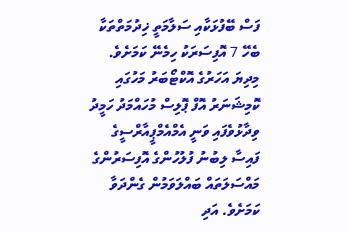ފަސް ބޭފުޅަކާއި ސަލާމަތީ ޚިދުމަތްތަކާ ބެހޭ 7 އޮފިސަރަކު ހިމެނޭ ކަމަށެވެ.
މިދިޔަ އަހަރުގެ އޮކްޓޯބަރު މަހުގައި ކޮމިޝަނަރު އޮފް ޕޮލިސް މުހައްމަދު ހަމީދު ވިދާޅުވެފައި ވަނީ އެމްއެމްޕީއާރްސީގެ ފައިސާ ލިބުނު ފުލުހުންގެ އޮފިސަރުންގެ މައްސަލަތައް ބައްލަވަމުން ގެންދަވާ ކަމަށެވެ. އަދި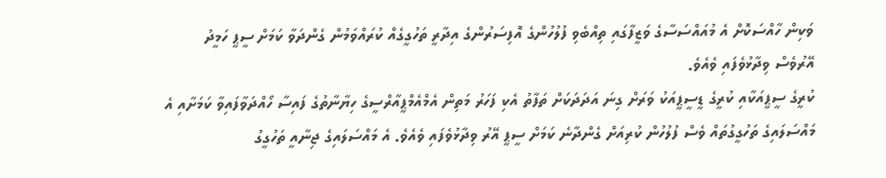ވަކިން ހާއްސަކޮށް އެ މުއައްސަސާގެ ވަޒީފާގައި ތިއްބެވި ފުލުހުންގެ އޮފިސަރުންގެ އިދާރީ ތަހުގީގެއް ކުރައްވަމުން ގެންދަވާ ކަމަށް ސީޕީ ހަމީދު އޭރުވެސް ވިދާޅުވެފައި ވެއެވެ.
ކުރީގެ ސީޕީއަކާއި ކުރީގެ ޑީސީޕީއަކު ވަރަށް ގިނަ އަދަދަކަށް ތަފާތު އެކި ފަހަރު މަތިން އެމްއެމްޕީއާރްސީގެ ހިޔާނާތުގެ ފައިސާ ހޯއްދަވާފައިވާ ކަމަށާއި އެ މައްސަލައިގެ ތަހުގީގުތައް ވެސް ފުލުހުން ކުރިއަށް ގެންދާނެ ކަމަށް ސީޕީ އޭރު ވިދާޅުވެފައި ވެއެވެ. އެ މައްސަލައިގެ ޖިނާއީ ތަހުގީގު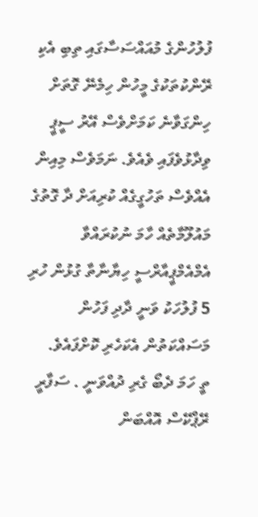ފުލުހުންގެ މުއައްސަސާގައި ތިބި އެކި ރޭންކުތަކުގެ މީހުން ހިމެނޭ ގޮތަށް ހިންގަވާނެ ކަމަށްވެސް އޭރު ސީޕީ ވިދާޅުވެފައި ވެއެވެ. ނަމަވެސް މިއިން އެއްވެސް ތަހުގީގެއް ކުރިއަށް ދާ ގޮތުގެ މައުލޫމާތެއް ހާމަ ނުކުރައްވާ އެމްއެމްޕީއާރްސީ ހިޔާނާތާ ގުޅުން ހުރި 5 ފުލުހަކު ވަނީ ދާދި ފަހުން މަސައްކަތުން އެކަހެރި ކޮށްފައެވެ.
ތީ ހަމަ ދެބޯ ގެރި ދުއްވަނީ . ސަފާރީ ރޭޕްކޭސް އޮއްބަން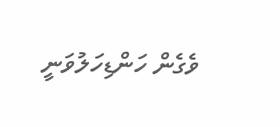ވެގެން ހަންޑިހަލުވަނީ